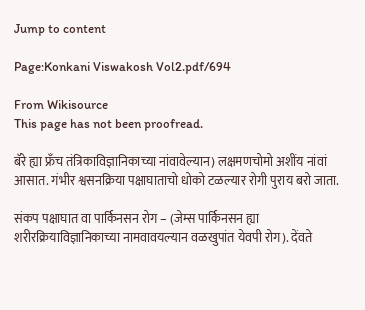Jump to content

Page:Konkani Viswakosh Vol2.pdf/694

From Wikisource
This page has not been proofread.

बॅरे ह्या फ्रँच तंत्रिकाविज्ञानिकाच्या नांवावेल्यान) लक्षमणचोमो अशींय नांवां आसात. गंभीर श्वसनक्रिया पक्षाघाताचो धोको टळल्यार रोगी पुराय बरो जाता.

संकप पक्षाघात वा पार्किनसन रोग – (जेम्स पार्किनसन ह्या शरीरक्रियाविज्ञानिकाच्या नामवावयल्यान वळखुपांत येवपी रोग). देंवते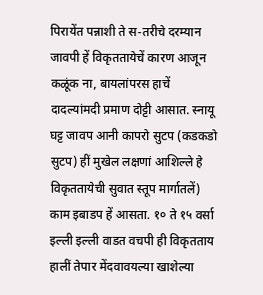पिरायेंत पन्नाशी ते स-तरीचे दरम्यान जावपी हें विकृततायेचें कारण आजून कळूंक ना, बायलांपरस हाचें दादल्यांमदी प्रमाण दोट्टी आसात. स्नायू घट्ट जावप आनी कापरो सुटप (कडकडो सुटप) हीं मुखेल लक्षणां आशिल्ले हे विकृततायेची सुवात स्तूप मार्गातलें) काम इबाडप हें आसता. १० ते १५ वर्सा इल्ली इल्ली वाडत वचपी ही विकृतताय हालीं तेपार मेंदवावयल्या खाशेल्या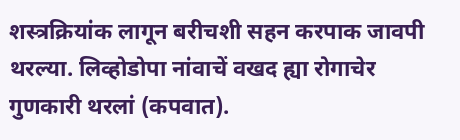शस्त्रक्रियांक लागून बरीचशी सहन करपाक जावपी थरल्या. लिव्होडोपा नांवाचें वखद ह्या रोगाचेर गुणकारी थरलां (कपवात).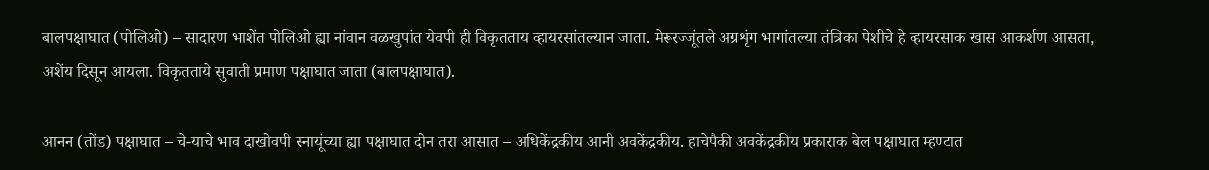बालपक्षाघात (पोलिओ) – सादारण भाशेंत पोलिओ ह्या नांवान वळखुपांत येवपी ही विकृतताय व्हायरसांतल्यान जाता. मेरूरज्जूंतले अग्रशृंग भागांतल्या तंत्रिका पेशीचे हे व्हायरसाक खास आकर्शण आसता, अशेंय दिसून आयला. विकृतताये सुवाती प्रमाण पक्षाघात जाता (बालपक्षाघात).

आनन (तोंड) पक्षाघात – चे-याचे भाव दाखोवपी स्नायूंच्या ह्या पक्षाघात दोन तरा आसात – अधिकेंद्रकीय आनी अवकेंद्रकीय. हाचेपैकी अवकेंद्रकीय प्रकाराक बेल पक्षाघात म्हण्टात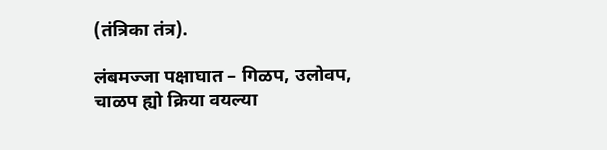(तंत्रिका तंत्र).

लंबमज्जा पक्षाघात – गिळप, उलोवप, चाळप ह्यो क्रिया वयल्या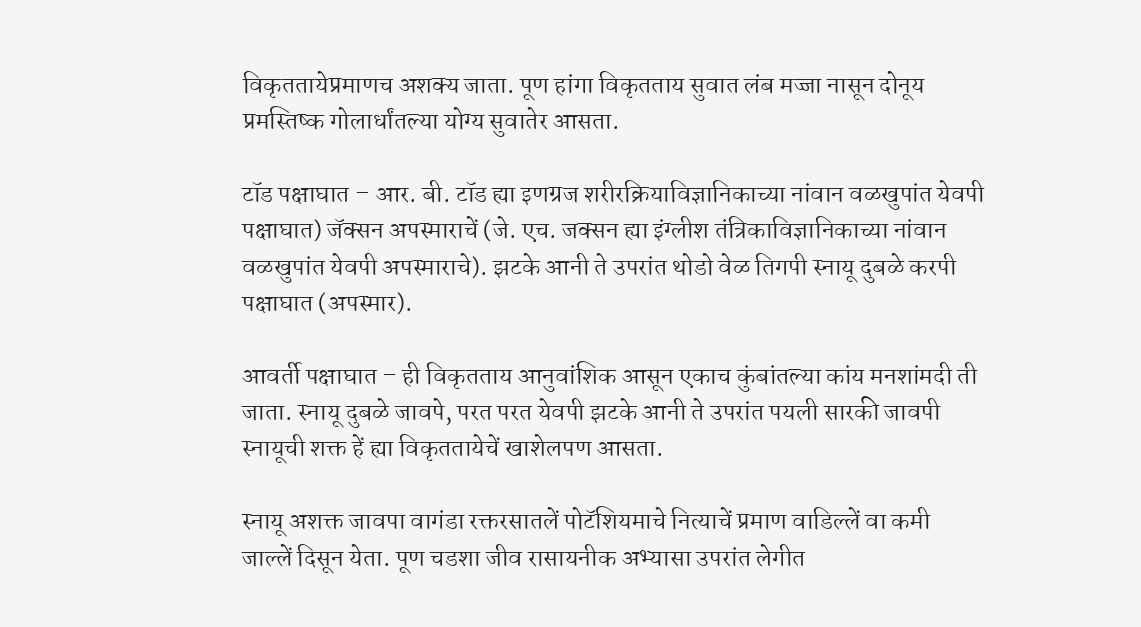विकृततायेप्रमाणच अशक्य जाता. पूण हांगा विकृतताय सुवात लंब मज्जा नासून दोनूय प्रमस्तिष्क गोलार्धांतल्या योग्य सुवातेर आसता.

टॉड पक्षाघात – आर. बी. टॉड ह्या इणग्रज शरीरक्रियाविज्ञानिकाच्या नांवान वळखुपांत येवपी पक्षाघात) जॅक्सन अपस्माराचें (जे. एच. जक्सन ह्या इंग्लीश तंत्रिकाविज्ञानिकाच्या नांवान वळखुपांत येवपी अपस्माराचे). झटके आनी ते उपरांत थोडो वेळ तिगपी स्नायू दुबळे करपी पक्षाघात (अपस्मार).

आवर्ती पक्षाघात – ही विकृतताय आनुवांशिक आसून एकाच कुंबांतल्या कांय मनशांमदी ती जाता. स्नायू दुबळे जावपे, परत परत येवपी झटके आनी ते उपरांत पयली सारकी जावपी स्नायूची शक्त हें ह्या विकृततायेचें खाशेलपण आसता.

स्नायू अशक्त जावपा वागंडा रक्तरसातलें पोटॅशियमाचे नित्याचें प्रमाण वाडिल्लें वा कमी जाल्लें दिसून येता. पूण चडशा जीव रासायनीक अभ्यासा उपरांत लेगीत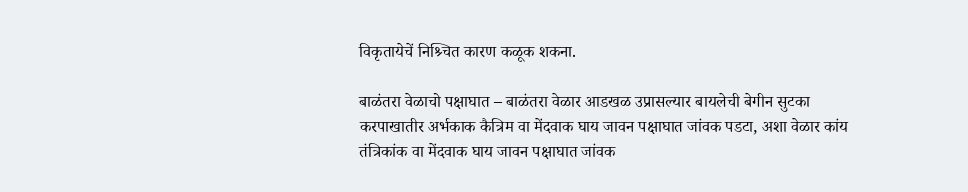विकृतायेचें निश्र्चित कारण कळूक शकना.

बाळंतरा वेळाचो पक्षाघात – बाळंतरा वेळार आडखळ उप्रासल्यार बायलेची बेगीन सुटका करपाखातीर अर्भकाक कैत्रिम वा मेंदवाक घाय जावन पक्षाघात जांवक पडटा, अशा वेळार कांय तंत्रिकांक वा मेंदवाक घाय जावन पक्षाघात जांवक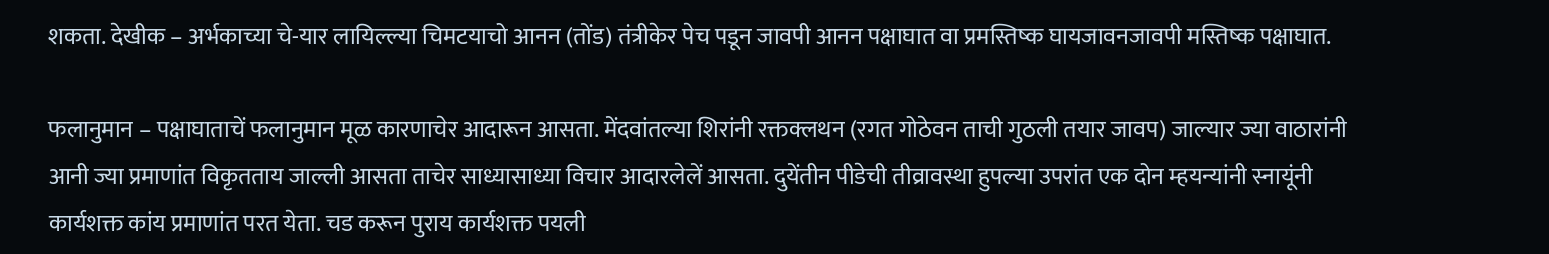शकता. देखीक – अर्भकाच्या चे-यार लायिल्ल्या चिमटयाचो आनन (तोंड) तंत्रीकेर पेच पडून जावपी आनन पक्षाघात वा प्रमस्तिष्क घायजावनजावपी मस्तिष्क पक्षाघात.

फलानुमान – पक्षाघाताचें फलानुमान मूळ कारणाचेर आदारून आसता. मेंदवांतल्या शिरांनी रक्तक्लथन (रगत गोठेवन ताची गुठली तयार जावप) जाल्यार ज्या वाठारांनी आनी ज्या प्रमाणांत विकृतताय जाल्ली आसता ताचेर साध्यासाध्या विचार आदारलेलें आसता. दुयेंतीन पीडेची तीव्रावस्था हुपल्या उपरांत एक दोन म्हयन्यांनी स्नायूंनी कार्यशक्त कांय प्रमाणांत परत येता. चड करून पुराय कार्यशक्त पयली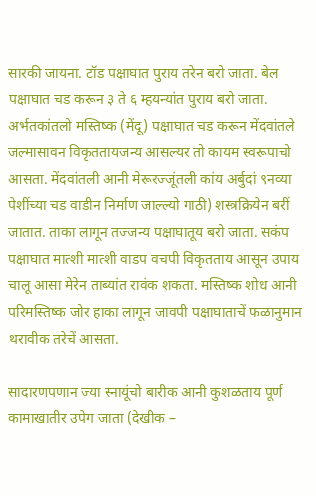सारकी जायना. टॉड पक्षाघात पुराय तरेन बरो जाता. बेल पक्षाघात चड करून ३ ते ६ म्हयन्यांत पुराय बरो जाता. अर्भतकांतलो मस्तिष्क (मेंदू) पक्षाघात चड करून मेंदवांतले जल्मासावन विकृततायजन्य आसल्यर तो कायम स्वरूपाचो आसता. मेंदवांतली आनी मेरूरज्जूंतली कांय अर्बुदां ९नव्या पेशींच्या चड वाडीन निर्माण जाल्ल्यो गाठी) शस्त्रक्रियेन बरीं जातात. ताका लागून तज्जन्य पक्षाघातूय बरो जाता. सकंप पक्षाघात मात्शी मात्शी वाडप वचपी विकृतताय आसून उपाय चालू आसा मेरेन ताब्यांत रावंक शकता. मस्तिष्क शोध आनी परिमस्तिष्क जोर हाका लागून जावपी पक्षाघाताचें फळानुमान थरावीक तरेचें आसता.

सादारणपणान ज्या स्नायूंचो बारीक आनी कुशळताय पूर्ण कामाखातीर उपेग जाता (देखीक –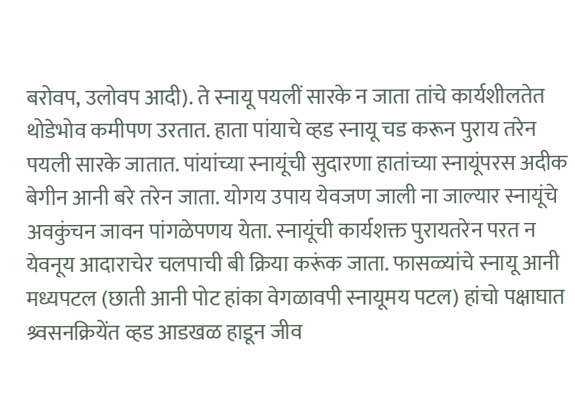बरोवप, उलोवप आदी). ते स्नायू पयलीं सारके न जाता तांचे कार्यशीलतेत थोडेभोव कमीपण उरतात. हाता पांयाचे व्हड स्नायू चड करून पुराय तरेन पयली सारके जातात. पांयांच्या स्नायूंची सुदारणा हातांच्या स्नायूंपरस अदीक बेगीन आनी बरे तरेन जाता. योगय उपाय येवजण जाली ना जाल्यार स्नायूंचे अवकुंचन जावन पांगळेपणय येता. स्नायूंची कार्यशक्त पुरायतरेन परत न येवनूय आदाराचेर चलपाची बी क्रिया करूंक जाता. फासळ्यांचे स्नायू आनी मध्यपटल (छाती आनी पोट हांका वेगळावपी स्नायूमय पटल) हांचो पक्षाघात श्र्वसनक्रियेंत व्हड आडखळ हाडून जीव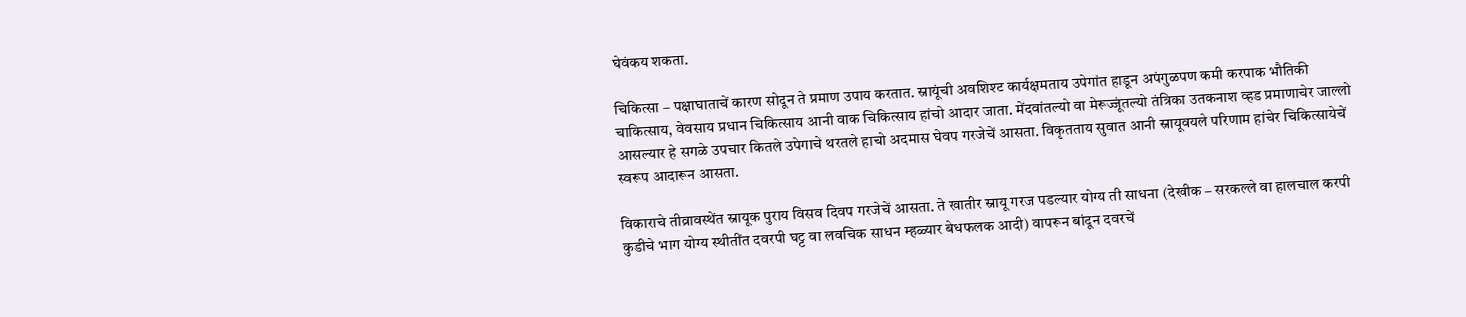घेवंकय शकता.

चिकित्सा – पक्षाघाताचें कारण सोदून ते प्रमाण उपाय करतात. स्नायूंची अवशिश्ट कार्यक्षमताय उपेगांत हाडून अपंगुळपण कमी करपाक भौतिकी चाकित्साय, वेवसाय प्रधान चिकित्साय आनी वाक चिकित्साय हांचो आदार जाता. मेंदवांतल्यो वा मेरूज्जूंतल्यो तंत्रिका उतकनाश व्हड प्रमाणाचेर जाल्लो आसल्यार हे सगळे उपचार कितले उपेगाचे थरतले हाचो अदमास घेवप गरजेचें आसता. विकृतताय सुवात आनी स्नायूवयले परिणाम हांचेर चिकित्सायेचें स्वरूप आदारून आसता.

विकाराचे तीव्रावस्थेंत स्नायूक पुराय विसव दिवप गरजेचें आसता. ते खातीर स्नायू गरज पडल्यार योग्य ती साधना (देखीक – सरकल्ले वा हालचाल करपी कुडीचे भाग योग्य स्थीतींत दवरपी घट्ट वा लवचिक साधन म्हळ्यार बेधफलक आदी) वापरून बांदून दवरचें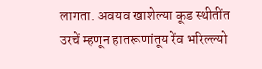लागता. अवयव खाशेल्या कूड स्थीतींत उरचें म्हणून हातरूणांतूय रेंव भरिल्ल्यो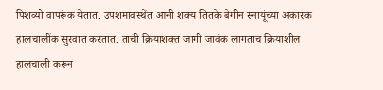पिशव्यो वापरूंक येतात. उपशमावस्थेंत आनी शक्य तितके बेगीन स्नायूंच्या अकारक हालचालींक सुरवात करतात. ताची क्रियाशक्त जागी जावंक लागताच क्रियाशील हालचाली करून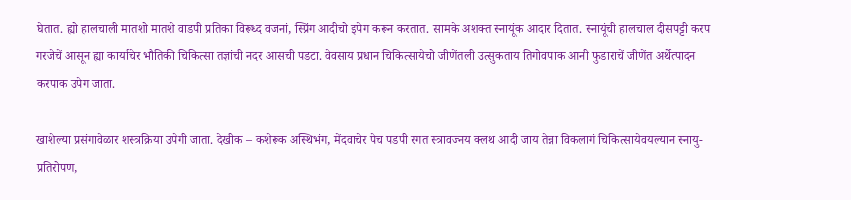घेतात. ह्यो हालचाली मातशो मातशे वाडपी प्रतिका विरूध्द वजनां, स्प्रिंग आदीचो इपेग करून करतात. सामके अशक्त स्नायूंक आदार दितात. स्नायूंची हालचाल दीसपट्टी करप गरजेचें आसून ह्या कार्याचेर भौतिकी चिकित्सा तज्ञांची नदर आसची पडटा. वेवसाय प्रधान चिकित्सायेचो जीणेंतली उत्सुकताय तिगोवपाक आनी फुडाराचें जीणेंत अर्थेत्पादन करपाक उपेग जाता.

खाशेल्या प्रसंगावेळार शस्त्रक्रिया उपेगी जाता. देखीक – कशेरूक अस्थिभंग, मेंदवाचेर पेच पडपी रगत स्त्रावज्नय क्लथ आदी जाय तेन्ना विकलागं चिकित्सायेवयल्यान स्नायु-प्रतिरोपण,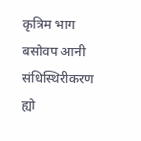कृत्रिम भाग बसोवप आनी संधिस्थिरीकरण ह्यो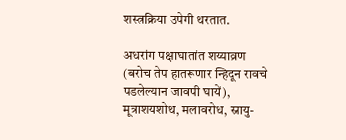शस्त्रक्रिया उपेगी थरतात.

अधरांग पक्षाघातांत शय्याव्रण (बरोच तेप हातरूणार न्हिदून रावचे पडलेल्यान जावपी घायें), मूत्राशयशोथ, मलावरोध, स्नायु-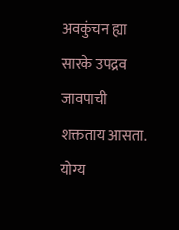अवकुंचन ह्या सारके उपद्रव जावपाची शक्तताय आसता. योग्य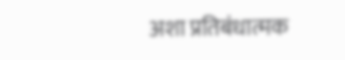अशा प्रतिबंधात्मक